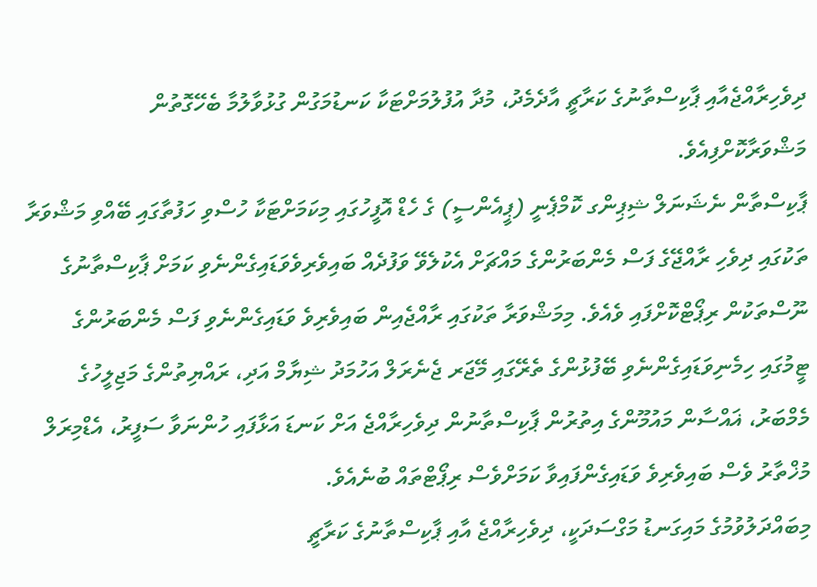ދިވެހިރާއްޖެއާއި ޕާކިސްތާނުގެ ކަރާޗީ އާދެމެދު، މުދާ އުފުލުމަށްޓަކާ ކަނޑުމަގުން ގުޅުވާލުމާ ބެހޭގޮތުން މަޝްވަރާކޮށްފިއެވެ.
ޕާކިސްތާން ނެޝަނަލް ޝިޕިންގ ކޮމްޕެނީ (ޕީއެންސީ) ގެ ހެޑް އޮފީހުގައި މިކަމަށްޓަކާ ހުސްވި ހަފުތާގައި ބޭއްވި މަޝްވަރާ ތަކުގައި ދިވެހި ރާއްޖޭގެ ފަސް މެންބަރުންގެ މައްޗަށް އެކުލެވޭ ވަފުދެއް ބައިވެރިވެވަޑައިގެންނެވި ކަމަށް ޕާކިސްތާނުގެ ނޫސްތަކުން ރިޕޯޓްކޮށްފައި ވެއެވެ. މިމަޝްވަރާ ތަކުގައި ރާއްޖެއިން ބައިވެރިވެ ވަޑައިގެންނެވި ފަސް މެންބަރުންގެ ޓީމުގައި ހިމެނިވަޑައިގެންނެވި ބޭފުޅުންގެ ތެރޭގައި މޭޖަރ ޖެނެރަލް އަހުމަދު ޝިޔާމް އަދި، ރައްޔިތުންގެ މަޖިލީހުގެ މެމްބަރު، ޣައްސާން މައުމޫންގެ އިތުރުން ޕާކިސްތާނުން ދިވެހިރާއްޖެ އަށް ކަނޑަ އަޅާފައި ހުންނަވާ ސަފީރު، އެޑްމިރަލް މުޚްތާރު ވެސް ބައިވެރިވެ ވަޑައިގެންފައިވާ ކަމަށްވެސް ރިޕޯޓްތައް ބުނެއެވެ.
މިބައްދަލުވުމުގެ މައިގަނޑު މަގްސަދަކީ، ދިވެހިރާއްޖެ އާއި ޕާކިސްތާނުގެ ކަރާޗީ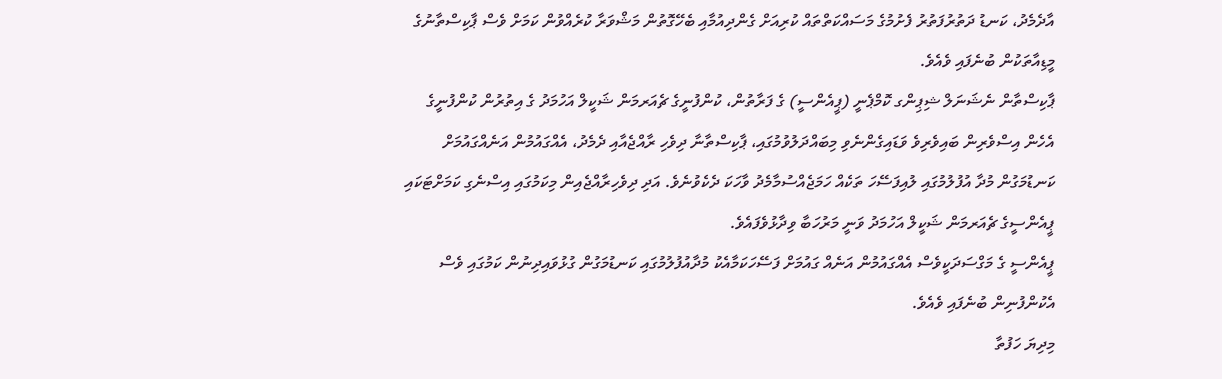އާދެމެދު، ކަނޑު ދަތުރުފަތުރު ފެށުމުގެ މަސައްކަތްތައް ކުރިއަށް ގެންދިއުމާއި ބެހޭގޮތުން މަޝްވަރާ ކުރެއްވުން ކަމަށް ވެސް ޕާކިސްތާނުގެ މީޑިއާތަކުން ބުނެފައި ވެއެވެ.
ޕާކިސްތާން ނެޝަނަލް ޝިޕިންގ ކޮމްޕެނީ (ޕީއެންސީ) ގެ ފަރާތުން، ކުންފުނީގެ ޗެއަރމަން ޝަކީލް އަހުމަދު ގެ އިތުރުން ކުންފުނީގެ އެހެން އިސްވެރިން ބައިވެރިވެ ވަޑައިގެންނެވި މިބައްދަލުވުމުގައި، ޕާކިސްތާނާ ދިވެހި ރާއްޖެއާއި ދެމެދު، އެއްގައުމުން އަނެއްގައުމަށް ކަނޑުމަގުން މުދާ އުފުލުމުގައި ލުއިފަސޭހަ ތަކެއް ހަމަޖެއްސުމާމެދު ވާހަކަ ދެކެވުނެވެ. އަދި ދިވެހިރާއްޖެއިން މިކަމުގައި އިސްނެގި ކަމަށްޓަކައި ޕީއެންސީގެ ޗެއަރމަން ޝަކީލް އަހުމަދު ވަނީ މަރުހަބާ ވިދާޅުވެފައެވެ.
ޕީއެންސީ ގެ މަގްސަދަކީވެސް އެއްގައުމުން އަނެއް ގައުމަށް ފަސޭހަކަމާއެކު މުދާއުފުލުމުގައި ކަނޑުމަގުން ގުޅުވައިދިނުން ކަމުގައި ވެސް އެކުންފުނިން ބުނެފައި ވެއެވެ.
މިދިޔަ ހަފުތާ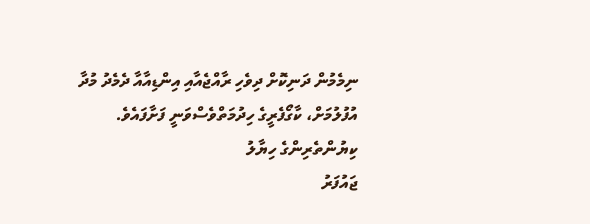ނިމެމުން ދަނިކޮށް ދިވެހި ރާއްޖެއާއި އިންޑިއާއާ ދެމެދު މުދާ އުފުލުމަށް، ކާގޯފެރީގެ ހިދުމަތްވެސްވަނީ ފަށާފައެވެ.
ކިޔުންތެރިންގެ ހިޔާލު
ޖައުފަރު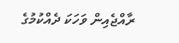ރާއްޖެއިން ވަހަކަ ދެއްކުމުގެ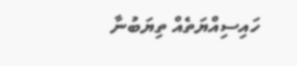ހައިސިއްޔަތެއް ތިޔަބުނާ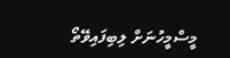މީސްމީހުނަށް ލިބިފައިވޭތޯ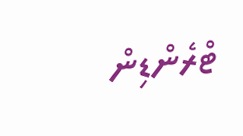ޓްރެންޑިން